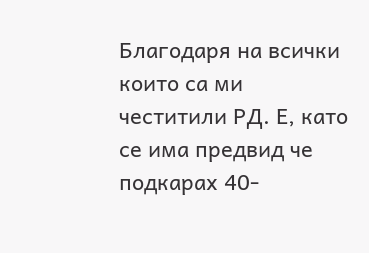Благодаря на всички които са ми честитили РД. Е, като се има предвид че подкарах 40-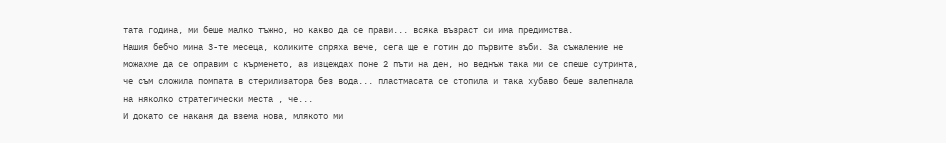тата година, ми беше малко тъжно, но какво да се прави... всяка възраст си има предимства.
Нашия бебчо мина 3-те месеца, коликите спряха вече, сега ще е готин до първите зъби. За съжаление не можахме да се оправим с кърменето, аз изцеждах поне 2 пъти на ден, но веднъж така ми се спеше сутринта, че съм сложила помпата в стерилизатора без вода... пластмасата се стопила и така хубаво беше залепнала на няколко стратегически места , че...
И докато се наканя да взема нова, млякото ми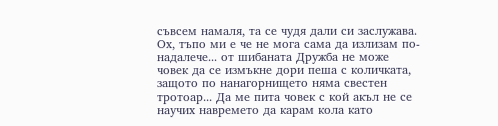съвсем намаля, та се чудя дали си заслужава. Ох, тъпо ми е че не мога сама да излизам по-надалече... от шибаната Дружба не може човек да се измъкне дори пеша с количката, защото по нанагорнището няма свестен тротоар... Да ме пита човек с кой акъл не се научих навремето да карам кола като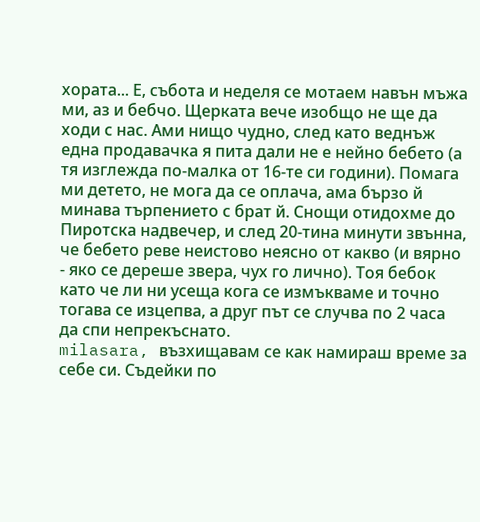хората... Е, събота и неделя се мотаем навън мъжа ми, аз и бебчо. Щерката вече изобщо не ще да ходи с нас. Ами нищо чудно, след като веднъж една продавачка я пита дали не е нейно бебето (а тя изглежда по-малка от 16-те си години). Помага ми детето, не мога да се оплача, ама бързо й минава търпението с брат й. Снощи отидохме до Пиротска надвечер, и след 20-тина минути звънна, че бебето реве неистово неясно от какво (и вярно - яко се дереше звера, чух го лично). Тоя бебок като че ли ни усеща кога се измъкваме и точно тогава се изцепва, а друг път се случва по 2 часа да спи непрекъснато.
milasara, възхищавам се как намираш време за себе си. Съдейки по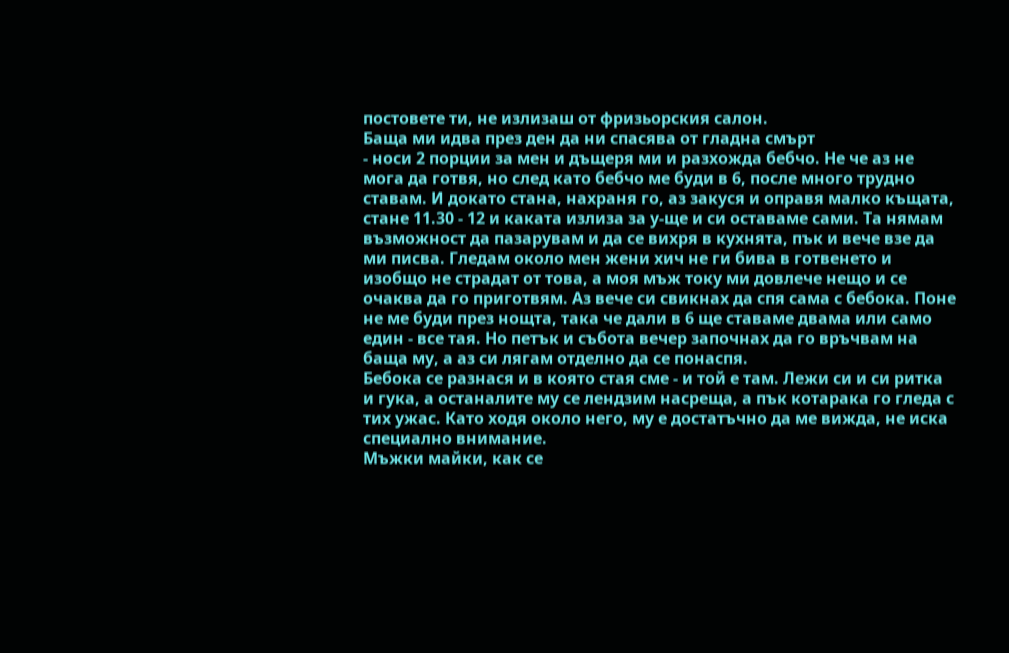постовете ти, не излизаш от фризьорския салон.
Баща ми идва през ден да ни спасява от гладна смърт
- носи 2 порции за мен и дъщеря ми и разхожда бебчо. Не че аз не мога да готвя, но след като бебчо ме буди в 6, после много трудно ставам. И докато стана, нахраня го, аз закуся и оправя малко къщата, стане 11.30 - 12 и каката излиза за у-ще и си оставаме сами. Та нямам възможност да пазарувам и да се вихря в кухнята, пък и вече взе да ми писва. Гледам около мен жени хич не ги бива в готвенето и изобщо не страдат от това, а моя мъж току ми довлече нещо и се очаква да го приготвям. Аз вече си свикнах да спя сама с бебока. Поне не ме буди през нощта, така че дали в 6 ще ставаме двама или само един - все тая. Но петък и събота вечер започнах да го връчвам на баща му, а аз си лягам отделно да се понаспя.
Бебока се разнася и в която стая сме - и той е там. Лежи си и си ритка и гука, а останалите му се лендзим насреща, а пък котарака го гледа с тих ужас. Като ходя около него, му е достатъчно да ме вижда, не иска специално внимание.
Мъжки майки, как се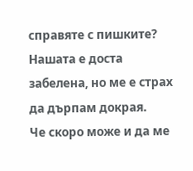справяте с пишките? Нашата е доста забелена, но ме е страх да дърпам докрая.
Че скоро може и да ме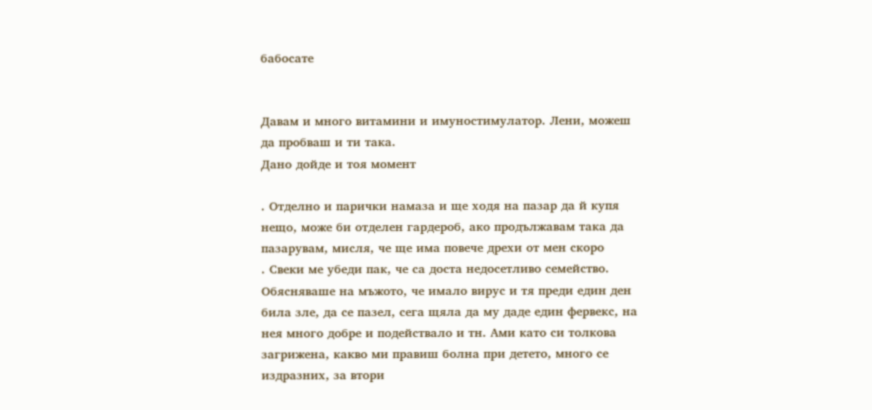бабосате


Давам и много витамини и имуностимулатор. Лени, можеш да пробваш и ти така.
Дано дойде и тоя момент

. Отделно и парички намаза и ще ходя на пазар да й купя нещо, може би отделен гардероб, ако продължавам така да пазарувам, мисля, че ще има повече дрехи от мен скоро
. Свеки ме убеди пак, че са доста недосетливо семейство. Обясняваше на мъжото, че имало вирус и тя преди един ден била зле, да се пазел, сега щяла да му даде един фервекс, на нея много добре и подействало и тн. Ами като си толкова загрижена, какво ми правиш болна при детето, много се издразних, за втори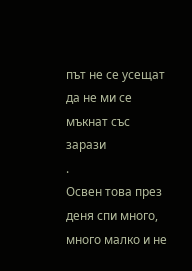път не се усещат да не ми се мъкнат със зарази
.
Освен това през деня спи много, много малко и не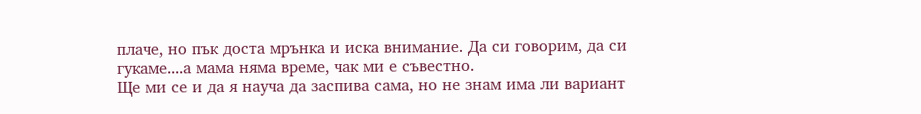плаче, но пък доста мрънка и иска внимание. Да си говорим, да си гукаме....а мама няма време, чак ми е съвестно.
Ще ми се и да я науча да заспива сама, но не знам има ли вариант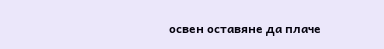освен оставяне да плаче